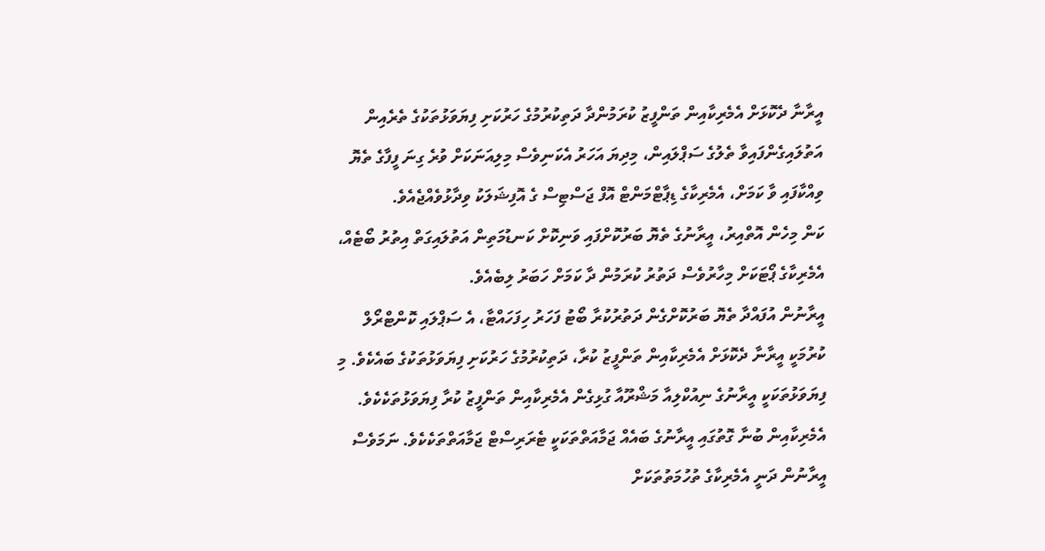އީރާނާ ދެކޮޅަށް އެމެރިކާއިން ތަންފީޒު ކުރަމުންދާ ދަތިކުރުމުގެ ހަރުކަށި ފިޔަވަޅުތަކުގެ ތެރެއިން އަތުލައިގެންފައިވާ ތެލުގެ ސަޕްލައިން، މިދިޔަ އަހަރު އެކަނިވެސް މިލިއަނަކަށް ވުރެ ގިނަ ފީފާގެ ތެޔޮ ވިއްކާފައި ވާ ކަމަށް، އެމެރިކާގެ ޑިޕާޓްމަންޓް އޮފް ޖަސްޓިސް ގެ އޮފިޝަލަކު ވިދާޅުވެއްޖެއެވެ.
ކަން މިހެން އޮތްއިރު، އީރާނުގެ ތެޔޮ ބަރުކޮށްފައި ވަނިކޮށް ކަނޑުމަތިން އަތުލައިގަތް އިތުރު ބޯޓެއް، އެމެރިކާގެ ޕޯޓަކަށް މިހާރުވެސް ދަތުރު ކުރަމުން ދާ ކަމަށް ހަބަރު ލިބެއެވެ.
އީރާނުން އުފައްދާ ތެޔޮ ބަރުކޮށްގެން ދަތުރުކުރާ ބޯޓު ފަހަރު ހިފަހައްޓާ، އެ ސަޕްލައި ކޮންޓްރޯލް ކުރުމަކީ އީރާނާ ދެކޮޅަށް އެމެރިކާއިން ތަންފީޒު ކުރާ، ދަތިކުރުމުގެ ހަރުކަށި ފިޔަވަޅުތަކުގެ ބައެކެވެ. މި ފިޔަވަޅުތަކަކީ އީރާނުގެ ނިއުކްލިއާ މަޝްރޫއާ ގުޅިގެން އެމެރިކާއިން ތަންފީޒު ކުރާ ފިޔަވަޅުތަކެކެވެ. އެމެރިކާއިން ބުނާ ގޮތުގައި އީރާނުގެ ބައެއް ޖަމާއަތްތަކަކީ ޓެރަރިސްޓް ޖަމާއަތްތަކެކެވެ. ނަމަވެސް އީރާނުން ދަނީ އެމެރިކާގެ ތުހުމަތުތަކަށް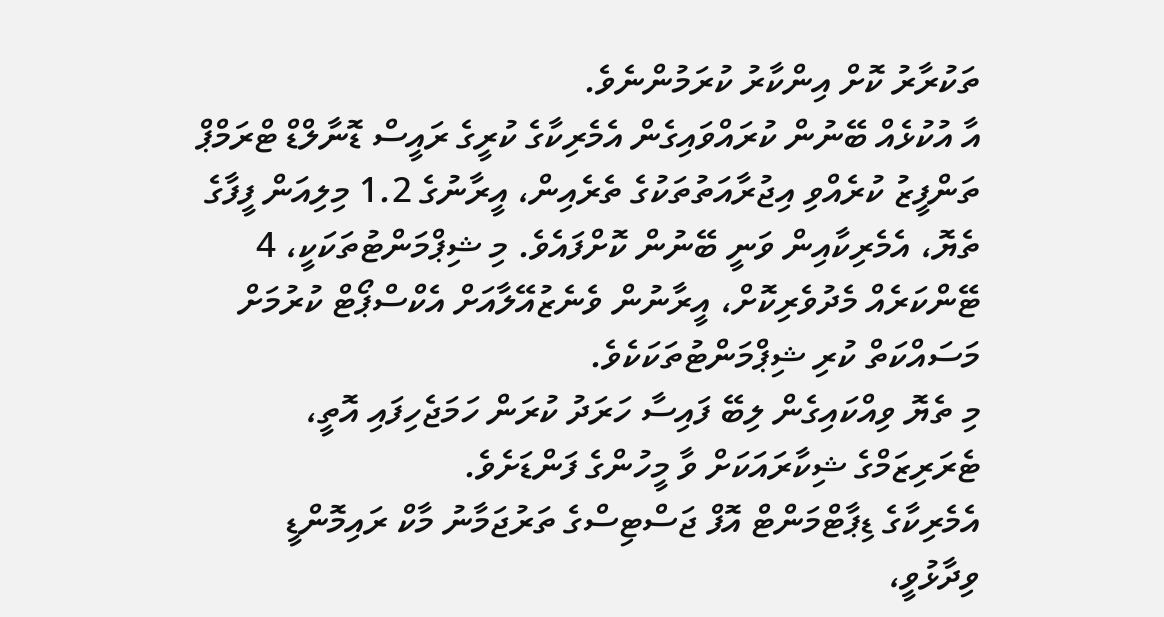ތަކުރާރު ކޮށް އިންކާރު ކުރަމުންނެވެ.
އާ އުކުޅެއް ބޭނުން ކުރައްވައިގެން އެމެރިކާގެ ކުރީގެ ރައީސް ޑޮނާލްޑް ޓްރަމްޕް ތަންފީޒު ކުރެއްވި އިޖުރާއަތުތަކުގެ ތެރެއިން، އީރާނުގެ 1.2 މިލިއަން ފީފާގެ ތެޔޮ، އެމެރިކާއިން ވަނީ ބޭނުން ކޮށްފައެވެ. މި ޝިޕްމަންޓުތަކަކީ، 4 ޓޭންކަރެއް މެދުވެރިކޮށް، އީރާނުން ވެނެޒުއޭލާއަށް އެކްސްޕޯޓް ކުރުމަށް މަސައްކަތް ކުރި ޝިޕްމަންޓުތަކަކެވެ.
މި ތެޔޮ ވިއްކައިގެން ލިބޭ ފައިސާ ހަރަދު ކުރަން ހަމަޖެހިފައި އޮތީ، ޓެރަރިޒަމްގެ ޝިކާރައަކަށް ވާ މީހުންގެ ފަންޑަށެވެ.
އެމެރިކާގެ ޑިޕާޓްމަންޓް އޮފް ޖަސްޓިސްގެ ތަރުޖަމާނު މާކް ރައިމޮންޑީ ވިދާޅުވީ،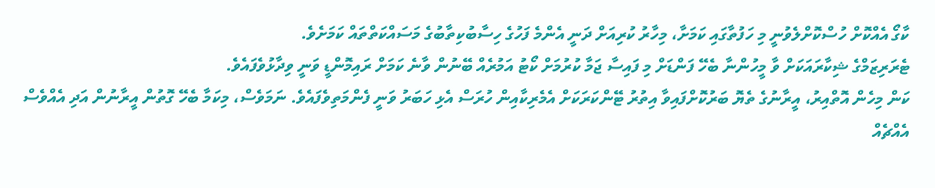ކާގޯ އެއްކޮށް ހުސްކޮށްލެވުނީ މި ހަފުތާގައި ކަމަށާ، މިހާރު ކުރިއަށް ދަނީ އެންމެ ފަހުގެ ހިސާބުކިތާބުގެ މަސައްކަތްތައް ކަމަށެވެ.
ޓެރަރިޒަމްގެ ޝިކާރައަކަށް ވާ މީހުންނާ ބެހޭ ފަންޑަށް މި ފައިސާ ޖަމާ ކުރުމަށް ކޯޓު އަމުރެއް ބޭނުން ވާނެ ކަމަށް ރައިމޮންޑީ ވަނީ ވިދާޅުވެފައެވެ.
ކަން މިހެން އޮތްއިރު، އީރާނުގެ ތެޔޮ ބަރުކޮށްފައިވާ އިތުރު ޓޭންކަރަކަށް އެމެރިކާއިން ހުރަސް އެޅި ހަބަރު ވަނީ ފެންމަތިވެފައެވެ. ނަމަވެސް، މިކަމާ ބެހޭ ގޮތުން އީރާނުން އަދި އެއްވެސް އެއްޗެއް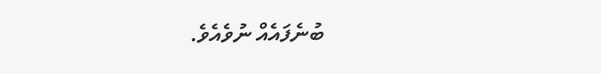ބުނެފައެއް ނުވެއެވެ.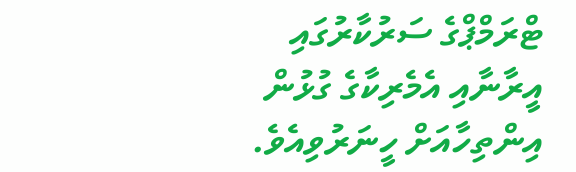ޓްރަމްޕްގެ ސަރުކާރުގައި އީރާނާއި އެމެރިކާގެ ގުޅުން އިންތިހާއަށް ހީނަރުވިއެވެ.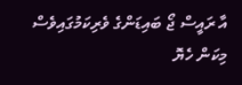އާ ރައީސް ޖޯ ބައިޑަންގެ ވެރިކަމުގައިވެސް މިކަން ހެޔޮ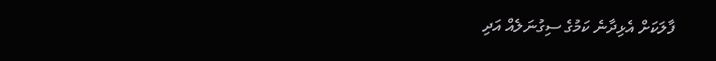ފާލަކަށް އެޅިދާނެ ކަމުގެ ސިގުނަލެއް އަދި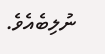ނުލިބެއެވެ.